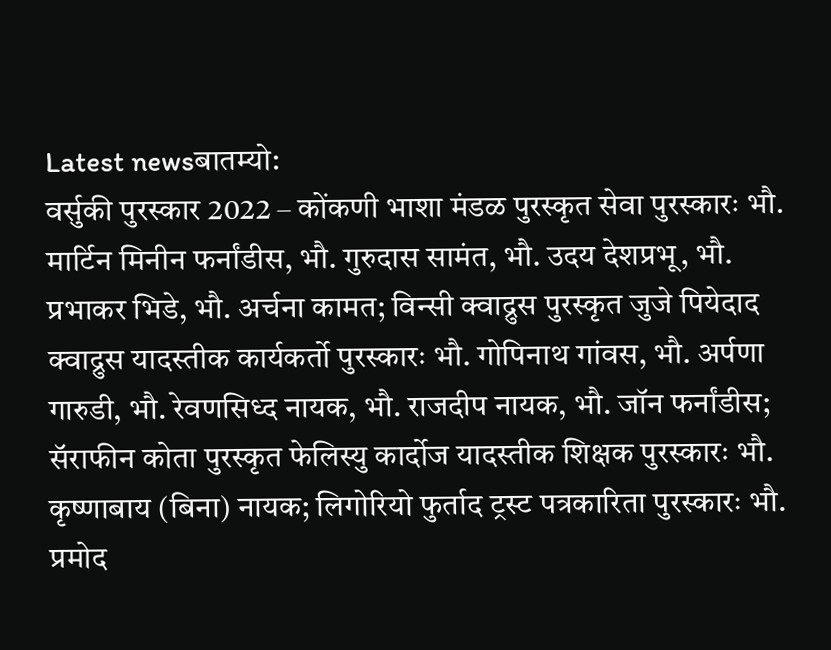Latest newsबातम्यो:
वर्सुकी पुरस्कार 2022 – कोंकणी भाशा मंडळ पुरस्कृत सेवा पुरस्कारः भौ. मार्टिन मिनीन फर्नांडीस, भौ. गुरुदास सामंत, भौ. उदय देशप्रभू, भौ. प्रभाकर भिडे, भौ. अर्चना कामत; विन्सी क्वाद्रुस पुरस्कृत जुजे पियेदाद क्वाद्रुस यादस्तीक कार्यकर्तो पुरस्कारः भौ. गोपिनाथ गांवस, भौ. अर्पणा गारुडी, भौ. रेवणसिध्द नायक, भौ. राजदीप नायक, भौ. जॉन फर्नांडीस; सॅराफीन कोता पुरस्कृत फेलिस्यु कार्दोज यादस्तीक शिक्षक पुरस्कारः भौ. कृष्णाबाय (बिना) नायक; लिगोरियो फुर्ताद ट्रस्ट पत्रकारिता पुरस्कारः भौ. प्रमोद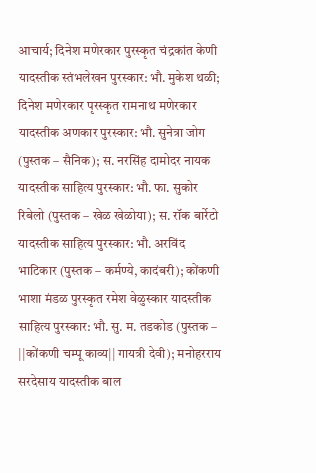आचार्य; दिनेश मणेरकार पुरस्कृत चंद्रकांत केणी यादस्तीक स्तंभलेखन पुरस्कार: भौ. मुकेश थळी; दिनेश मणेरकार पृरस्कृत रामनाथ मणेरकार यादस्तीक अणकार पुरस्कार: भौ. सुनेत्रा जोग (पुस्तक – सैनिक); स. नरसिंह दामोदर नायक यादस्तीक साहित्य पुरस्कार: भौ. फा. सुकोर रिबेलो (पुस्तक – खेळ खेळोया); स. रॉक बार्रेटो यादस्तीक साहित्य पुरस्कार: भौ. अरविंद भाटिकार (पुस्तक – कर्मण्ये, कादंबरी); कोंकणी भाशा मंडळ पुरस्कृत रमेश वेळुस्कार यादस्तीक साहित्य पुरस्कार: भौ. सु. म. तडकोड (पुस्तक – ||कोंकणी चम्पू काव्य|| गायत्री देवी); मनोहरराय सरदेसाय यादस्तीक बाल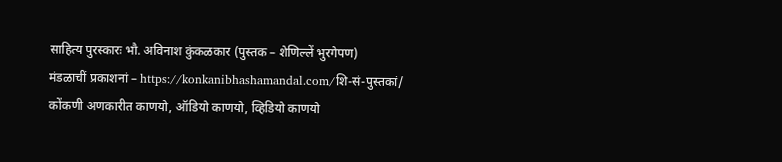साहित्य पुरस्कारः भौ. अविनाश कुंकळकार (पुस्तक – शेणिल्लें भुरगेपण)
मंडळाचीं प्रकाशनां – https://konkanibhashamandal.com/शि-सं-पुस्तकां/
कोंकणी अणकारीत काणयो, ऑडियो काणयो, व्हिडियो काणयो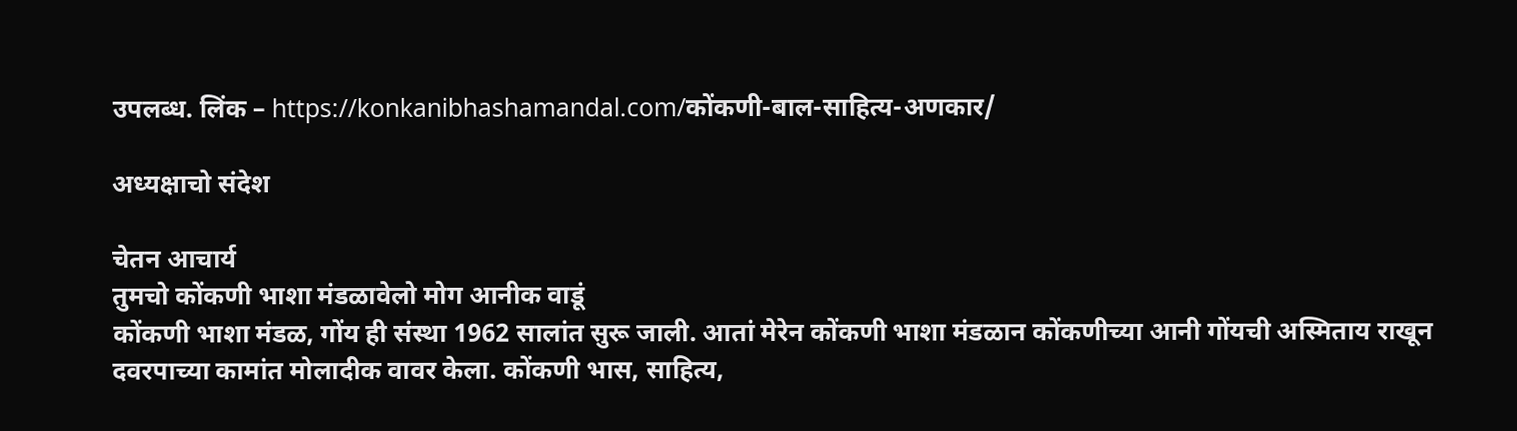उपलब्ध. लिंक – https://konkanibhashamandal.com/कोंकणी-बाल-साहित्य-अणकार/

अध्यक्षाचो संदेश

चेतन आचार्य
तुमचो कोंकणी भाशा मंडळावेलो मोग आनीक वाडूं
कोंकणी भाशा मंडळ, गोंय ही संस्था 1962 सालांत सुरू जाली. आतां मेरेन कोंकणी भाशा मंडळान कोंकणीच्या आनी गोंयची अस्मिताय राखून दवरपाच्या कामांत मोलादीक वावर केला. कोंकणी भास, साहित्य,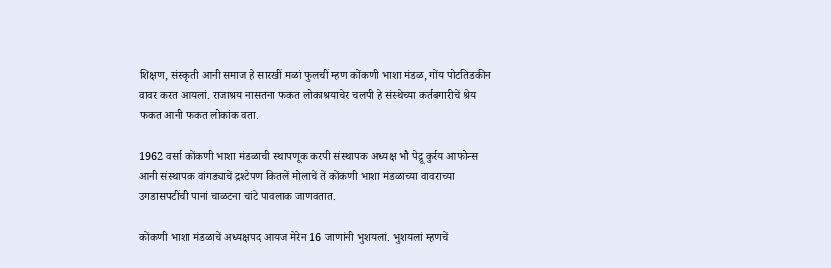शिक्षण, संस्कृती आनी समाज हे सारखीं मळां फुलचीं म्हण कोंकणी भाशा मंडळ, गोंय पोटतिडकीन वावर करत आयलां. राजाश्रय नासतना फकत लोकाश्रयाचेर चलपी हे संस्थेच्या कर्तबगारीचें श्रेय फकत आनी फकत लोकांक वता.

1962 वर्सा कोंकणी भाशा मंडळाची स्थापणूक करपी संस्थापक अध्यक्ष भौ पेद्रू कुर्रय आफोन्स आनी संस्थापक वांगड्याचें द्रश्टेपण कितलें मोलाचें तें कोंकणी भाशा मंडळाच्या वावराच्या उगडासपटींची पानां चाळटना चांटे पावलाक जाणवतात.

कोंकणी भाशा मंडळाचें अध्यक्षपद आयज मेरेन 16 जाणांनी भुशयलां. भुशयलां म्हणचें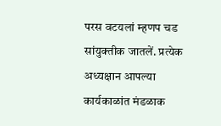परस वटयलां म्हणप चड सांयुक्तीक जातलें. प्रत्येक अध्यक्षान आपल्या कार्यकाळांत मंडळाक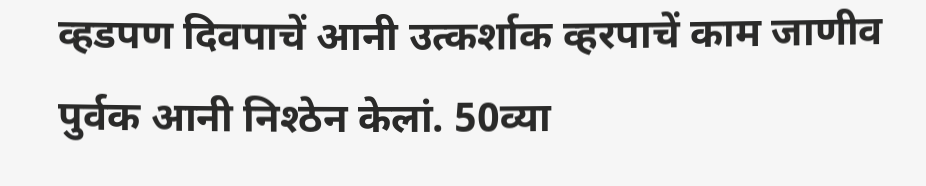व्हडपण दिवपाचें आनी उत्कर्शाक व्हरपाचें काम जाणीव पुर्वक आनी निश्ठेन केलां. 50व्या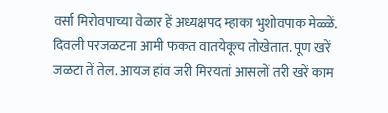वर्सा मिरोवपाच्या वेळार हें अध्यक्षपद म्हाका भुशोवपाक मेळ्ळें. दिवली परजळटना आमी फकत वातयेकूच तोखेतात. पूण खरें जळटा तें तेल. आयज हांव जरी मिरयतां आसलों तरी खरें काम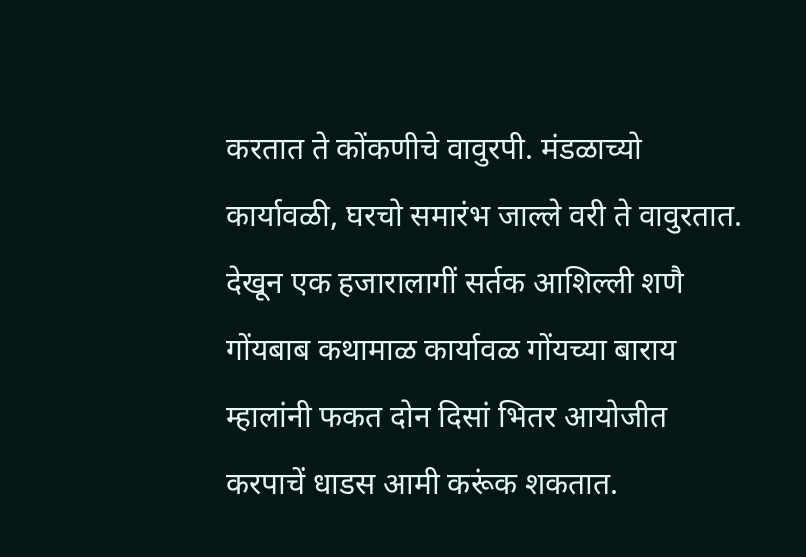करतात ते कोंकणीचे वावुरपी. मंडळाच्यो कार्यावळी, घरचो समारंभ जाल्ले वरी ते वावुरतात. देखून एक हजारालागीं सर्तक आशिल्ली शणै गोंयबाब कथामाळ कार्यावळ गोंयच्या बाराय म्हालांनी फकत दोन दिसां भितर आयोजीत करपाचें धाडस आमी करूंक शकतात.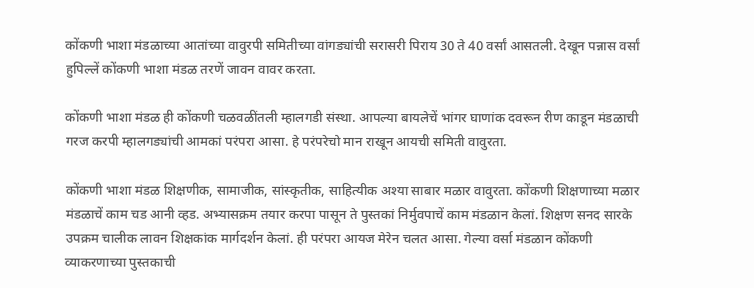कोंकणी भाशा मंडळाच्या आतांच्या वावुरपी समितीच्या वांगड्यांची सरासरी पिराय 30 ते 40 वर्सां आसतली. देखून पन्नास वर्सां हुपिल्लें कोंकणी भाशा मंडळ तरणें जावन वावर करता.

कोंकणी भाशा मंडळ ही कोंकणी चळवळींतली म्हालगडी संस्था. आपल्या बायलेचें भांगर घाणांक दवरून रीण काडून मंडळाची गरज करपी म्हालगड्यांची आमकां परंपरा आसा. हे परंपरेचो मान राखून आयची समिती वावुरता.

कोंकणी भाशा मंडळ शिक्षणीक, सामाजीक, सांस्कृतीक, साहित्यीक अश्या साबार मळार वावुरता. कोंकणी शिक्षणाच्या मळार मंडळाचें काम चड आनी व्हड. अभ्यासक्रम तयार करपा पासून ते पुस्तकां निर्मुवपाचें काम मंडळान केलां. शिक्षण सनद सारके उपक्रम चालीक लावन शिक्षकांक मार्गदर्शन केलां. ही परंपरा आयज मेरेन चलत आसा. गेल्या वर्सा मंडळान कोंकणी व्याकरणाच्या पुस्तकाची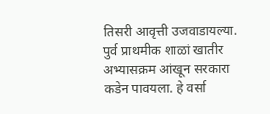तिसरी आवृत्ती उजवाडायल्या. पुर्व प्राथमीक शाळां खातीर अभ्यासक्रम आंखून सरकारा कडेन पावयला. हे वर्सा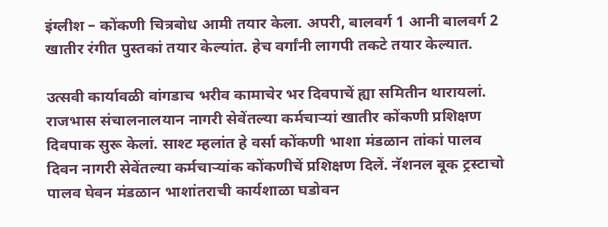इंग्लीश – कोंकणी चित्रबोध आमी तयार केला. अपरी, बालवर्ग 1 आनी बालवर्ग 2 खातीर रंगीत पुस्तकां तयार केल्यांत. हेच वर्गांनी लागपी तकटे तयार केल्यात.

उत्सवी कार्यावळी वांगडाच भरीव कामाचेर भर दिवपाचें ह्या समितीन थारायलां. राजभास संचालनालयान नागरी सेवेंतल्या कर्मचाऱ्यां खातीर कोंकणी प्रशिक्षण दिवपाक सुरू केलां. साश्ट म्हलांत हे वर्सा कोंकणी भाशा मंडळान तांकां पालव दिवन नागरी सेवेंतल्या कर्मचाऱ्यांक कोंकणीचें प्रशिक्षण दिलें. नॅशनल बूक ट्रस्टाचो पालव घेवन मंडळान भाशांतराची कार्यशाळा घडोवन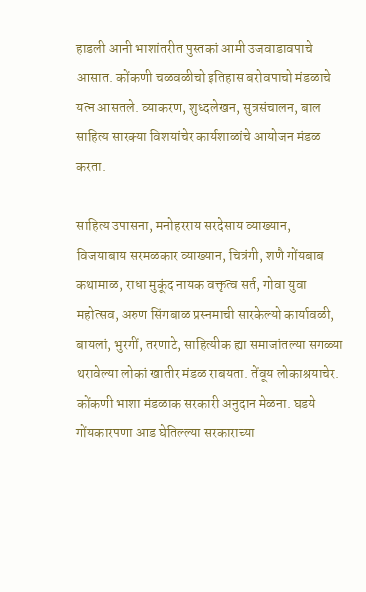हाडली आनी भाशांतरीत पुस्तकां आमी उजवाडावपाचे आसात. कोंकणी चळवळीचो इतिहास बरोवपाचो मंडळाचे यत्न आसतले. व्याकरण, शुध्दलेखन, सुत्रसंचालन, बाल साहित्य सारक्या विशयांचेर कार्यशाळांचे आयोजन मंडळ करता.

साहित्य उपासना, मनोहरराय सरदेसाय व्याख्यान, विजयाबाय सरमळकार व्याख्यान, चित्रंगी, शणै गोंयबाब कथामाळ, राधा मुकूंद नायक वक्तृत्व सर्त, गोवा युवा महोत्सव, अरुण सिंगबाळ प्रस्नमाची सारकेल्यो कार्यावळी, बायलां, भुरगीं, तरणाटे, साहित्यीक ह्या समाजांतल्या सगळ्या थरावेल्या लोकां खातीर मंडळ राबयता. तेंवूय लोकाश्रयाचेर. कोंकणी भाशा मंडळाक सरकारी अनुदान मेळना. घडये गोंयकारपणा आड घेतिल्ल्या सरकाराच्या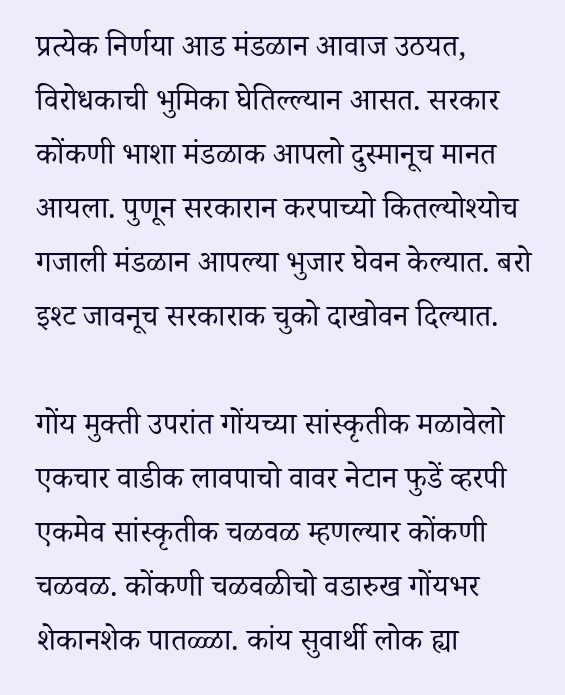प्रत्येक निर्णया आड मंडळान आवाज उठयत, विरोधकाची भुमिका घेतिल्ल्यान आसत. सरकार कोंकणी भाशा मंडळाक आपलो दुस्मानूच मानत आयला. पुणून सरकारान करपाच्यो कितल्योश्योच गजाली मंडळान आपल्या भुजार घेवन केल्यात. बरो इश्ट जावनूच सरकाराक चुको दाखोवन दिल्यात.

गोंय मुक्ती उपरांत गोंयच्या सांस्कृतीक मळावेलो एकचार वाडीक लावपाचो वावर नेटान फुडें व्हरपी एकमेव सांस्कृतीक चळवळ म्हणल्यार कोंकणी चळवळ. कोंकणी चळवळीचो वडारुख गोंयभर शेकानशेक पातळ्ळा. कांय सुवार्थी लोक ह्या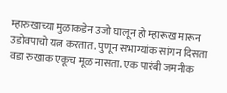म्हारुखाच्या मुळाकडेन उजो घालून हो म्हारूख मारून उडोवपाचो यत्न करतात. पुणून सभाग्यांक सांगन दिसता वडा रुखाक एकूच मूळ नासता. एक पारंबी जमनीक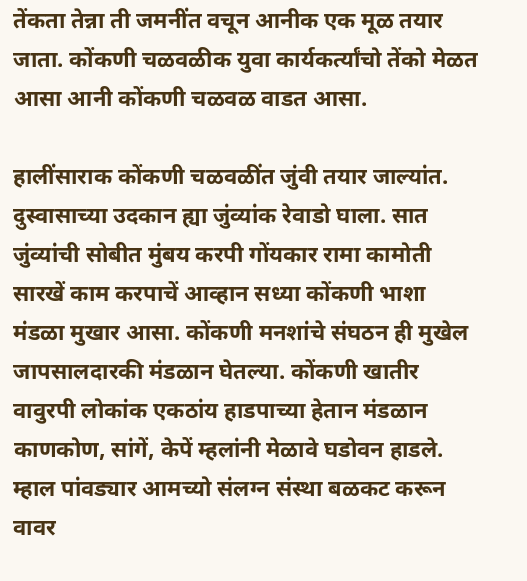तेंकता तेन्ना ती जमनींत वचून आनीक एक मूळ तयार जाता. कोंकणी चळवळीक युवा कार्यकर्त्यांचो तेंको मेळत आसा आनी कोंकणी चळवळ वाडत आसा.

हालींसाराक कोंकणी चळवळींत जुंवी तयार जाल्यांत. दुस्वासाच्या उदकान ह्या जुंव्यांक रेवाडो घाला. सात जुंव्यांची सोबीत मुंबय करपी गोंयकार रामा कामोती सारखें काम करपाचें आव्हान सध्या कोंकणी भाशा मंडळा मुखार आसा. कोंकणी मनशांचे संघठन ही मुखेल जापसालदारकी मंडळान घेतल्या. कोंकणी खातीर वावुरपी लोकांक एकठांय हाडपाच्या हेतान मंडळान काणकोण, सांगें, केपें म्हलांनी मेळावे घडोवन हाडले. म्हाल पांवड्यार आमच्यो संलग्न संस्था बळकट करून वावर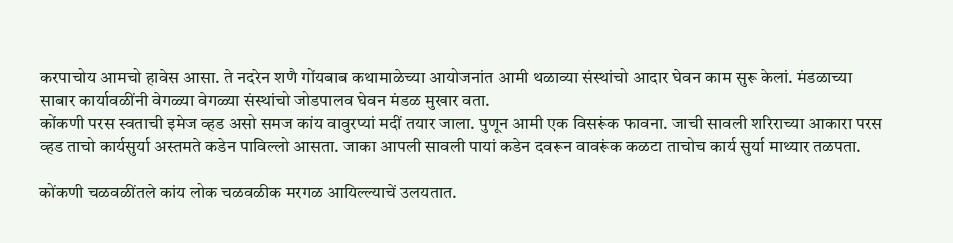करपाचोय आमचो हावेस आसा. ते नदरेन शणै गोंयबाब कथामाळेच्या आयोजनांत आमी थळाव्या संस्थांचो आदार घेवन काम सुरू केलां. मंडळाच्या साबार कार्यावळींनी वेगळ्या वेगळ्या संस्थांचो जोडपालव घेवन मंडळ मुखार वता.
कोंकणी परस स्वताची इमेज व्हड असो समज कांय वावुरप्यां मदीं तयार जाला. पुणून आमी एक विसरूंक फावना. जाची सावली शरिराच्या आकारा परस व्हड ताचो कार्यसुर्या अस्तमते कडेन पाविल्लो आसता. जाका आपली सावली पायां कडेन दवरून वावरूंक कळटा ताचोच कार्य सुर्या माथ्यार तळपता.

कोंकणी चळवळींतले कांय लोक चळवळीक मरगळ आयिल्ल्याचें उलयतात.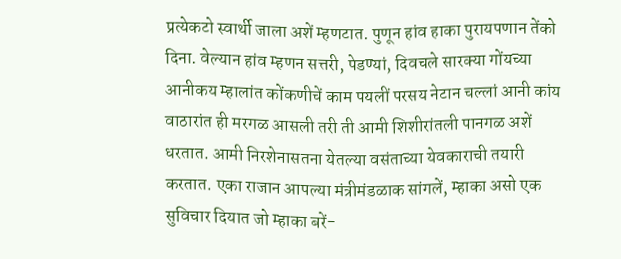प्रत्येकटो स्वार्थी जाला अशें म्हणटात. पुणून हांव हाका पुरायपणान तेंको दिना. वेल्यान हांव म्हणन सत्तरी, पेडण्यां, दिवचले सारक्या गोंयच्या आनीकय म्हालांत कोंकणीचें काम पयलीं परसय नेटान चल्लां आनी कांय वाठारांत ही मरगळ आसली तरी ती आमी शिशीरांतली पानगळ अशें धरतात. आमी निरशेनासतना येतल्या वसंताच्या येवकाराची तयारी करतात. एका राजान आपल्या मंत्रीमंडळाक सांगलें, म्हाका असो एक सुविचार दियात जो म्हाका बरें-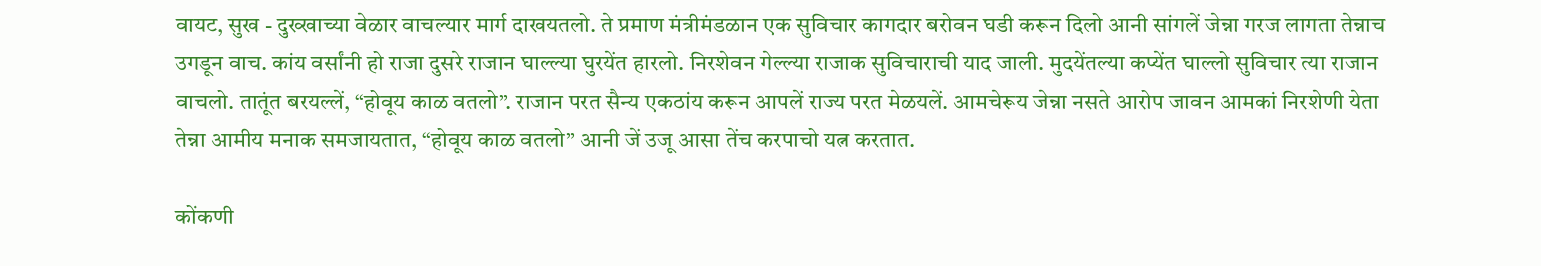वायट, सुख - दुख्खाच्या वेळार वाचल्यार मार्ग दाखयतलो. ते प्रमाण मंत्रीमंडळान एक सुविचार कागदार बरोवन घडी करून दिलो आनी सांगलें जेन्ना गरज लागता तेन्नाच उगडून वाच. कांय वर्सांनी हो राजा दुसरे राजान घाल्ल्या घुरयेंत हारलो. निरशेवन गेल्ल्या राजाक सुविचाराची याद जाली. मुदयेंतल्या कप्येंत घाल्लो सुविचार त्या राजान वाचलो. तातूंत बरयल्लें, “होवूय काळ वतलो”. राजान परत सैन्य एकठांय करून आपलें राज्य परत मेळयलें. आमचेरूय जेन्ना नसते आरोप जावन आमकां निरशेणी येता तेन्ना आमीय मनाक समजायतात, “होवूय काळ वतलो” आनी जें उजू आसा तेंच करपाचो यत्न करतात.

कोंकणी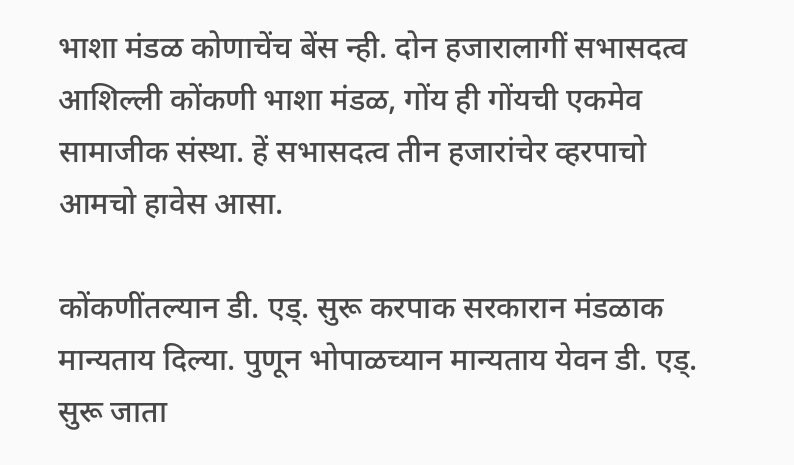भाशा मंडळ कोणाचेंच बेंस न्ही. दोन हजारालागीं सभासदत्व आशिल्ली कोंकणी भाशा मंडळ, गोंय ही गोंयची एकमेव सामाजीक संस्था. हें सभासदत्व तीन हजारांचेर व्हरपाचो आमचो हावेस आसा.

कोंकणींतल्यान डी. एड्. सुरू करपाक सरकारान मंडळाक मान्यताय दिल्या. पुणून भोपाळच्यान मान्यताय येवन डी. एड्. सुरू जाता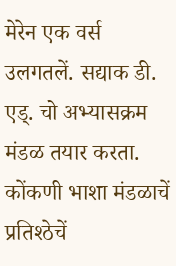मेरेन एक वर्स उलगतलें. सद्याक डी. एड्. चो अभ्यासक्रम मंडळ तयार करता. कोंकणी भाशा मंडळाचें प्रतिश्ठेचें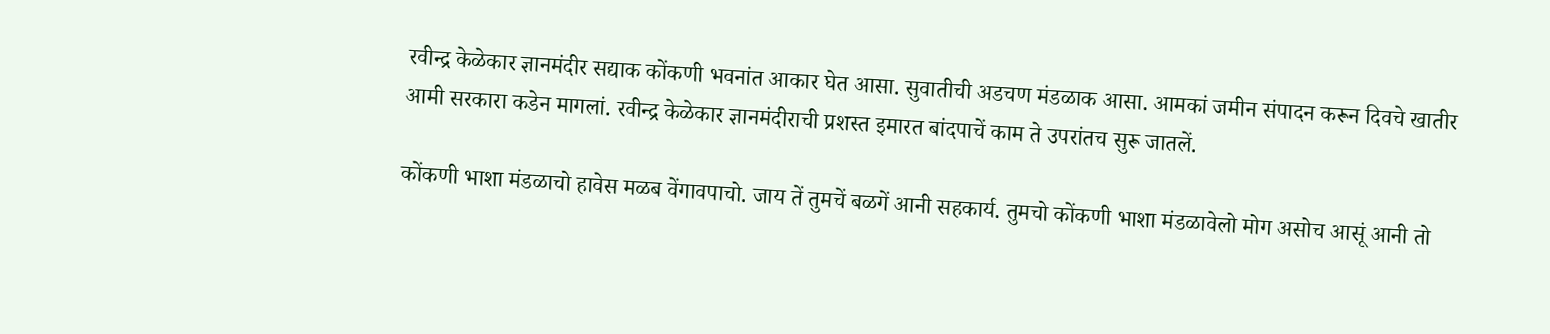रवीन्द्र केळेकार ज्ञानमंदीर सद्याक कोंकणी भवनांत आकार घेत आसा. सुवातीची अडचण मंडळाक आसा. आमकां जमीन संपादन करून दिवचे खातीर आमी सरकारा कडेन मागलां. रवीन्द्र केळेकार ज्ञानमंदीराची प्रशस्त इमारत बांदपाचें काम ते उपरांतच सुरू जातलें.

कोंकणी भाशा मंडळाचो हावेस मळब वेंगावपाचो. जाय तें तुमचें बळगें आनी सहकार्य. तुमचो कोंकणी भाशा मंडळावेलो मोग असोच आसूं आनी तो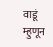वाडूं म्हुणून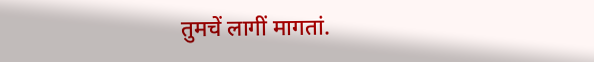तुमचें लागीं मागतां.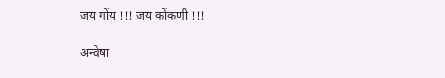जय गोंय !!! जय कोंकणी !!!

अन्वेषा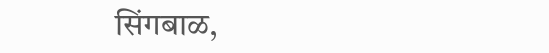सिंगबाळ,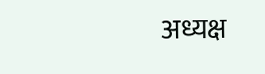अध्यक्ष